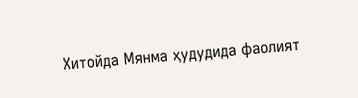Хитойда Мянма ҳудудида фаолият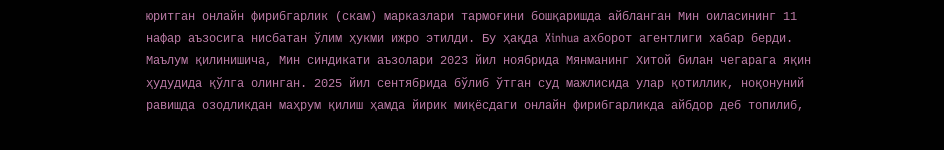юритган онлайн фирибгарлик (скам) марказлари тармоғини бошқаришда айбланган Мин оиласининг 11 нафар аъзосига нисбатан ўлим ҳукми ижро этилди. Бу ҳақда Xinhua ахборот агентлиги хабар берди.
Маълум қилинишича, Мин синдикати аъзолари 2023 йил ноябрида Мянманинг Хитой билан чегарага яқин ҳудудида қўлга олинган. 2025 йил сентябрида бўлиб ўтган суд мажлисида улар қотиллик, ноқонуний равишда озодликдан маҳрум қилиш ҳамда йирик миқёсдаги онлайн фирибгарликда айбдор деб топилиб,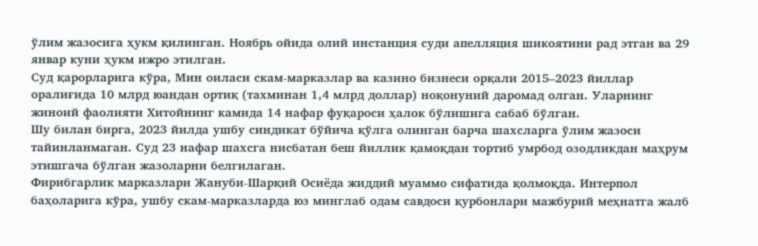ўлим жазосига ҳукм қилинган. Ноябрь ойида олий инстанция суди апелляция шикоятини рад этган ва 29 январ куни ҳукм ижро этилган.
Суд қарорларига кўра, Мин оиласи скам-марказлар ва казино бизнеси орқали 2015–2023 йиллар оралиғида 10 млрд юандан ортиқ (тахминан 1,4 млрд доллар) ноқонуний даромад олган. Уларнинг жиноий фаолияти Хитойнинг камида 14 нафар фуқароси ҳалок бўлишига сабаб бўлган.
Шу билан бирга, 2023 йилда ушбу синдикат бўйича қўлга олинган барча шахсларга ўлим жазоси тайинланмаган. Суд 23 нафар шахсга нисбатан беш йиллик қамоқдан тортиб умрбод озодликдан маҳрум этишгача бўлган жазоларни белгилаган.
Фирибгарлик марказлари Жануби-Шарқий Осиёда жиддий муаммо сифатида қолмоқда. Интерпол баҳоларига кўра, ушбу скам-марказларда юз минглаб одам савдоси қурбонлари мажбурий меҳнатга жалб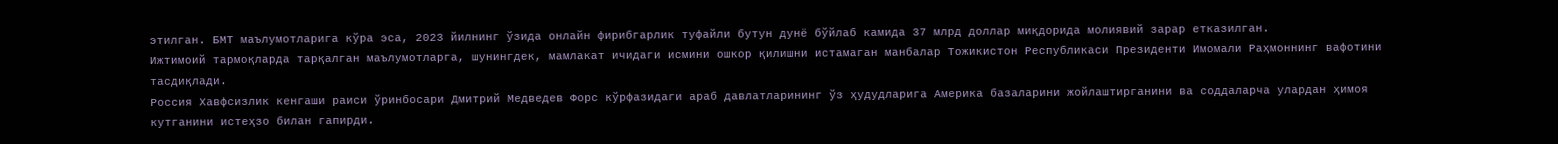этилган. БМТ маълумотларига кўра эса, 2023 йилнинг ўзида онлайн фирибгарлик туфайли бутун дунё бўйлаб камида 37 млрд доллар миқдорида молиявий зарар етказилган.
Ижтимоий тармоқларда тарқалган маълумотларга, шунингдек, мамлакат ичидаги исмини ошкор қилишни истамаган манбалар Тожикистон Республикаси Президенти Имомали Раҳмоннинг вафотини тасдиқлади.
Россия Хавфсизлик кенгаши раиси ўринбосари Дмитрий Медведев Форс кўрфазидаги араб давлатларининг ўз ҳудудларига Америка базаларини жойлаштирганини ва соддаларча улардан ҳимоя кутганини истеҳзо билан гапирди.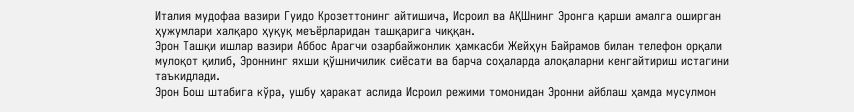Италия мудофаа вазири Гуидо Крозеттонинг айтишича, Исроил ва АҚШнинг Эронга қарши амалга оширган ҳужумлари халқаро ҳуқуқ меъёрларидан ташқарига чиққан.
Эрон Ташқи ишлар вазири Аббос Арагчи озарбайжонлик ҳамкасби Жейҳун Байрамов билан телефон орқали мулоқот қилиб, Эроннинг яхши қўшничилик сиёсати ва барча соҳаларда алоқаларни кенгайтириш истагини таъкидлади.
Эрон Бош штабига кўра, ушбу ҳаракат аслида Исроил режими томонидан Эронни айблаш ҳамда мусулмон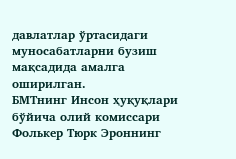давлатлар ўртасидаги муносабатларни бузиш мақсадида амалга оширилган.
БМТнинг Инсон ҳуқуқлари бўйича олий комиссари Фолькер Тюрк Эроннинг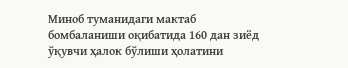Миноб туманидаги мактаб бомбаланиши оқибатида 160 дан зиёд ўқувчи ҳалок бўлиши ҳолатини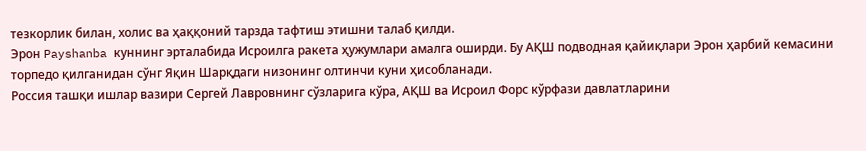тезкорлик билан, холис ва ҳаққоний тарзда тафтиш этишни талаб қилди.
Эрон Payshanba куннинг эрталабида Исроилга ракета ҳужумлари амалга оширди. Бу АҚШ подводная қайиқлари Эрон ҳарбий кемасини торпедо қилганидан сўнг Яқин Шарқдаги низонинг олтинчи куни ҳисобланади.
Россия ташқи ишлар вазири Сергей Лавровнинг сўзларига кўра, АҚШ ва Исроил Форс кўрфази давлатларини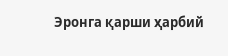Эронга қарши ҳарбий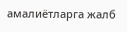амалиётларга жалб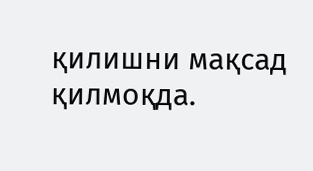қилишни мақсад қилмоқда.